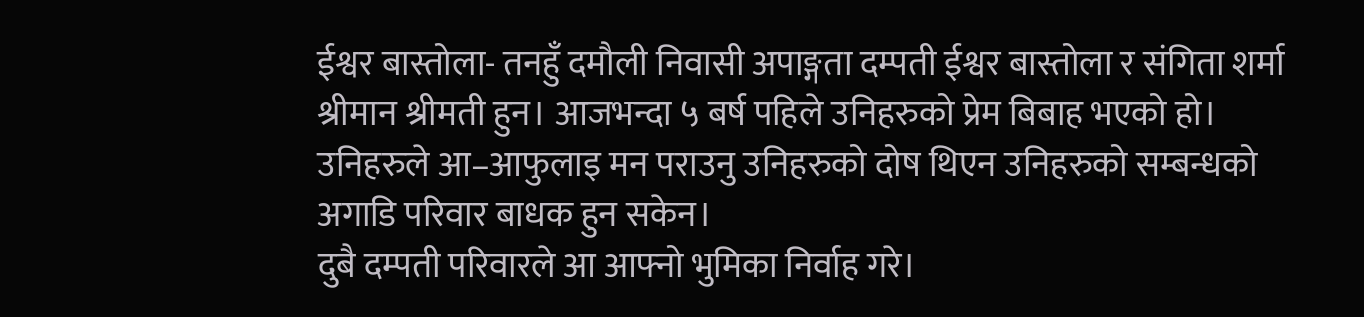ईश्वर बास्तोला- तनहुँ दमौली निवासी अपाङ्गता दम्पती ईश्वर बास्तोला र संगिता शर्मा श्रीमान श्रीमती हुन। आजभन्दा ५ बर्ष पहिले उनिहरुको प्रेम बिबाह भएको हो। उनिहरुले आ–आफुलाइ मन पराउनु उनिहरुको दोष थिएन उनिहरुको सम्बन्धको अगाडि परिवार बाधक हुन सकेन।
दुबै दम्पती परिवारले आ आफ्नो भुमिका निर्वाह गरे।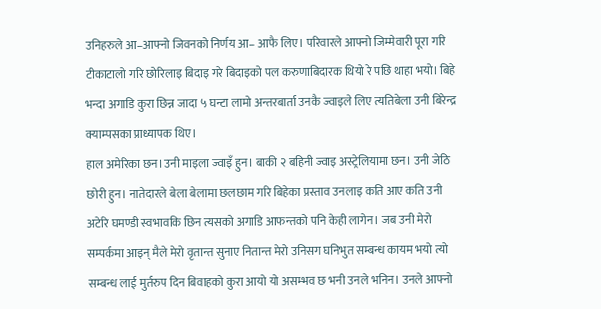उनिहरुले आ–आफ्नो जिवनको निर्णय आ– आफै लिए। परिवारले आफ्नो जिम्मेवारी पूरा गरि टीकाटालो गरि छोरिलाइ बिदाइ गरे बिदाइको पल करुणाबिदारक थियो रे पछि थाहा भयो। बिहे भन्दा अगाडि कुरा छिन्न जादा ५ घन्टा लामो अन्तरबार्ता उनकै ज्वाइले लिए त्यतिबेला उनी बिरेन्द्र क्याम्पसका प्राध्यापक थिए।
हाल अमेरिका छन।उनी माइला ज्वाइँ हुन। बाकी २ बहिनी ज्वाइ अस्ट्रेलियामा छन। उनी जेठि छोरी हुन। नातेदारले बेला बेलामा छलछाम गरि बिहेका प्रस्ताव उनलाइ कति आए कति उनी अटेरि घमण्डी स्वभावकि छिन त्यसको अगाडि आफन्तको पनि केही लागेन। जब उनी मेरो सम्पर्कमा आइन् मैले मेरो वृतान्त सुनाए नितान्त मेरो उनिसग घनिभुत सम्बन्ध कायम भयो त्यो सम्बन्ध लाई मुर्तरुप दिन बिवाहको कुरा आयो यो असम्भव छ भनी उनले भनिन। उनले आफ्नो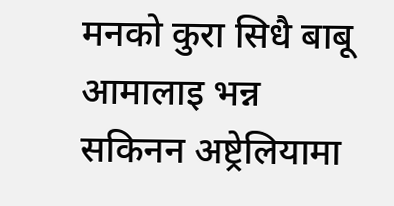मनको कुरा सिधै बाबू आमालाइ भन्न सकिनन अष्ट्रेलियामा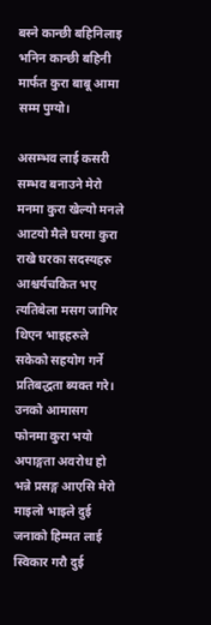बस्ने कान्छी बहिनिलाइ भनिन कान्छी बहिनी मार्फत कुरा बाबू आमा सम्म पुग्यो।

असम्भव लाई कसरी सम्भव बनाउने मेरो मनमा कुरा खेल्यो मनले आटयो मैले घरमा कुरा राखे घरका सदस्यहरु आश्चर्यचकित भए त्यतिबेला मसग जागिर थिएन भाइहरुले सकेको सहयोग गर्ने प्रतिबद्धता ब्यक्त गरे। उनको आमासग फोनमा कुरा भयो अपाङ्गता अवरोध हो भन्ने प्रसङ्ग आएसि मेरो माइलो भाइले दुई जनाको हिम्मत लाई स्विकार गरौ दुई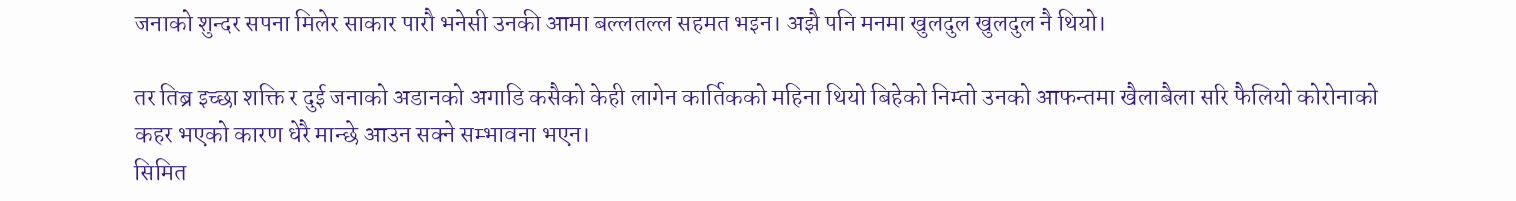जनाको शुन्दर सपना मिलेर साकार पारौ भनेसी उनकी आमा बल्लतल्ल सहमत भइन। अझै पनि मनमा खुलदुल खुलदुल नै थियो।

तर तिब्र इच्छा शक्ति र दुई जनाको अडानको अगाडि कसैको केही लागेन कार्तिकको महिना थियो बिहेको निम्तो उनको आफन्तमा खैलाबैला सरि फैलियो कोरोनाको कहर भएको कारण धेरै मान्छे आउन सक्ने सम्भावना भएन।
सिमित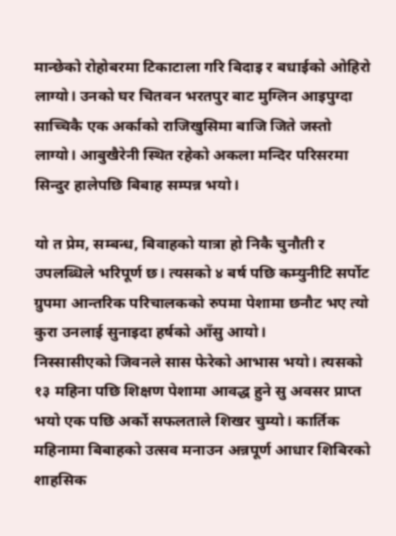मान्छेको रोहोबरमा टिकाटाला गरि बिदाइ र बधाईको ओहिरो लाग्यो। उनको घर चितवन भरतपुर बाट मुग्लिन आइपुग्दा साच्चिकै एक अर्काको राजिखुसिमा बाजि जिते जस्तो लाग्यो। आबुखैरेनी स्थित रहेको अकला मन्दिर परिसरमा सिन्दुर हालेपछि बिबाह सम्पन्न भयो।

यो त प्रेम, सम्बन्ध, बिवाहको यात्रा हो निकै चुनौती र उपलब्धिले भरिपूर्ण छ। त्यसको ४ बर्ष पछि कम्युनीटि सर्पोट ग्रुपमा आन्तरिक परिचालकको रुपमा पेशामा छनौट भए त्यो कुरा उनलाई सुनाइदा हर्षको आँसु आयो।
निस्सासीएको जिवनले सास फेरेको आभास भयो। त्यसको १३ महिना पछि शिक्षण पेशामा आवद्ध हुने सु अवसर प्राप्त भयो एक पछि अर्को सफलताले शिखर चुम्यो। कार्तिक महिनामा बिबाहको उत्सव मनाउन अन्नपूर्ण आधार शिबिरको शाहसिक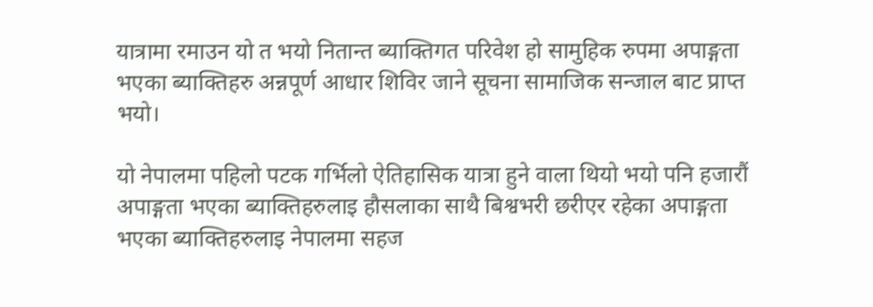यात्रामा रमाउन यो त भयो नितान्त ब्याक्तिगत परिवेश हो सामुहिक रुपमा अपाङ्गता भएका ब्याक्तिहरु अन्नपूर्ण आधार शिविर जाने सूचना सामाजिक सन्जाल बाट प्राप्त भयो।

यो नेपालमा पहिलो पटक गर्भिलो ऐतिहासिक यात्रा हुने वाला थियो भयो पनि हजारौं अपाङ्गता भएका ब्याक्तिहरुलाइ हौसलाका साथै बिश्वभरी छरीएर रहेका अपाङ्गता भएका ब्याक्तिहरुलाइ नेपालमा सहज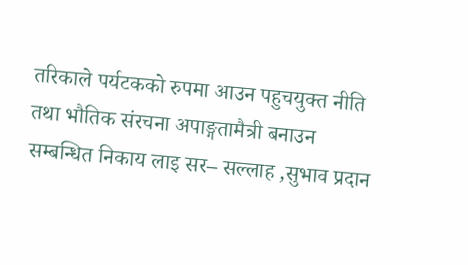तरिकाले पर्यटकको रुपमा आउन पहुचयुक्त नीति तथा भौतिक संरचना अपाङ्गतामैत्री बनाउन सम्बन्धित निकाय लाइ सर– सल्लाह ,सुभाव प्रदान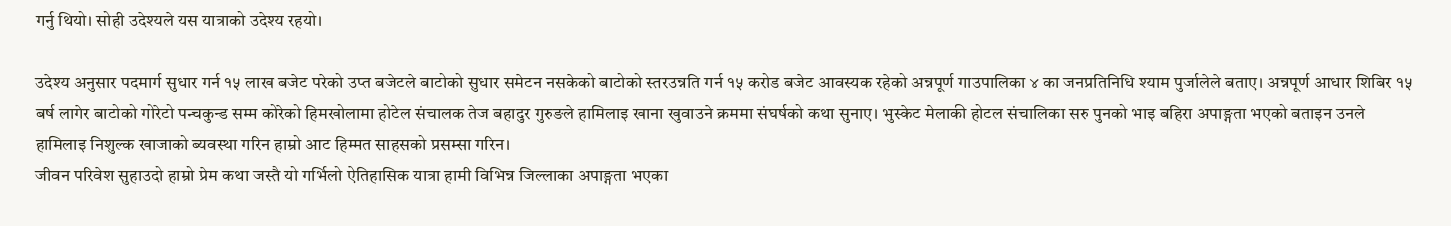गर्नु थियो। सोही उदेश्यले यस यात्राको उदेश्य रहयो।

उदेश्य अनुसार पदमार्ग सुधार गर्न १५ लाख बजेट परेको उप्त बजेटले बाटोको सुधार समेटन नसकेको बाटोको स्तरउन्नति गर्न १५ करोड बजेट आवस्यक रहेको अन्नपूर्ण गाउपालिका ४ का जनप्रतिनिधि श्याम पुर्जालेले बताए। अन्नपूर्ण आधार शिबिर १५ बर्ष लागेर बाटोको गोरेटो पन्चकुन्ड सम्म कोरेको हिमखोलामा होटेल संचालक तेज बहादुर गुरुङले हामिलाइ खाना खुवाउने क्रममा संघर्षको कथा सुनाए। भुस्केट मेलाकी होटल संचालिका सरु पुनको भाइ बहिरा अपाङ्गता भएको बताइन उनले हामिलाइ निशुल्क खाजाको ब्यवस्था गरिन हाम्रो आट हिम्मत साहसको प्रसम्सा गरिन।
जीवन परिवेश सुहाउदो हाम्रो प्रेम कथा जस्तै यो गर्भिलो ऐतिहासिक यात्रा हामी विभिन्न जिल्लाका अपाङ्गता भएका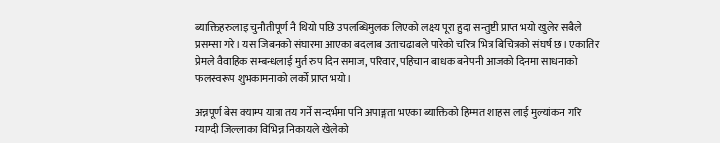ब्याक्तिहरुलाइ चुनौतीपूर्ण नै थियो पछि उपलब्धिमुलक लिएको लक्ष्य पूरा हुदा सन्तुष्टी प्राप्त भयो खुलेर सबैले प्रसम्सा गरे। यस जिबनको संघारमा आएका बदलाब उताचढाबले पारेको चरित्र भित्र बिचित्रको संघर्ष छ। एकातिर प्रेमले वैवाहिक सम्बन्धलाई मुर्त रुप दिन समाज, परिवार, पहिचान बाधक बनेपनी आजको दिनमा साधनाको फलस्वरूप शुभकामनाको लर्को प्राप्त भयो।

अन्नपूर्ण बेस क्याम्प यात्रा तय गर्ने सन्दर्भमा पनि अपाङ्गता भएका ब्याक्तिको हिम्मत शाहस लाई मुल्यांकन गरि म्याग्दी जिल्लाका विभिन्न निकायले खेलेको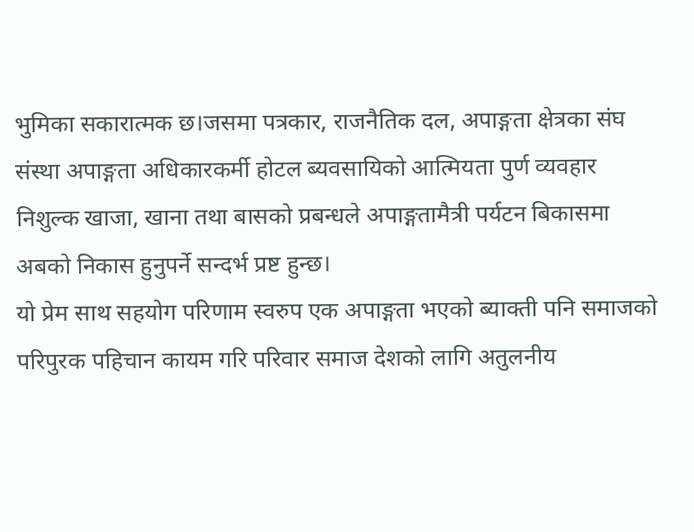भुमिका सकारात्मक छ।जसमा पत्रकार, राजनैतिक दल, अपाङ्गता क्षेत्रका संघ संस्था अपाङ्गता अधिकारकर्मी होटल ब्यवसायिको आत्मियता पुर्ण व्यवहार निशुल्क खाजा, खाना तथा बासको प्रबन्धले अपाङ्गतामैत्री पर्यटन बिकासमा अबको निकास हुनुपर्ने सन्दर्भ प्रष्ट हुन्छ।
यो प्रेम साथ सहयोग परिणाम स्वरुप एक अपाङ्गता भएको ब्याक्ती पनि समाजको परिपुरक पहिचान कायम गरि परिवार समाज देशको लागि अतुलनीय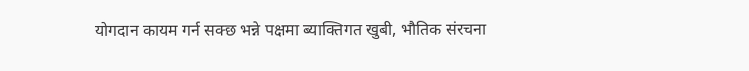योगदान कायम गर्न सक्छ भन्ने पक्षमा ब्याक्तिगत खुबी, भौतिक संरचना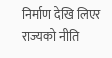निर्माण देखि लिएर राज्यको नीति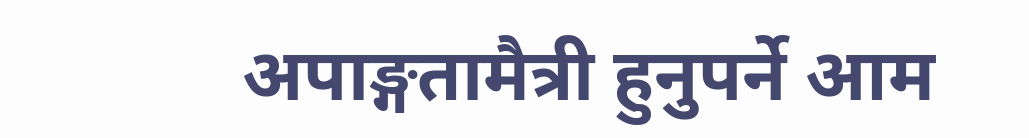अपाङ्गतामैत्री हुनुपर्ने आम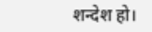शन्देश हो।